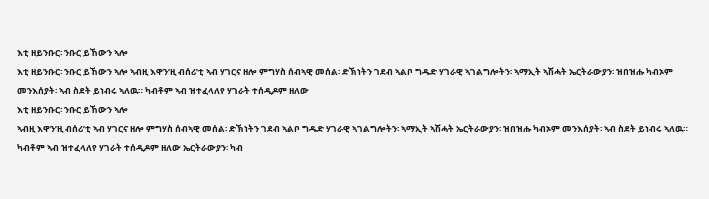እቲ ዘይንቡር፡ ንቡር ይኸውን ኣሎ
እቲ ዘይንቡር፡ ንቡር ይኸውን ኣሎ ኣብዚ እዋን’ዚ ብሰሪ’ቲ ኣብ ሃገርና ዘሎ ምግሃስ ሰብኣዊ መሰል፡ ድኽነትን ገደብ ኣልቦ ግዱድ ሃገራዊ ኣገልግሎትን፡ ኣማኢት ኣሽሓት ኤርትራውያን፡ ዝበዝሑ ካብኦም መንእሰያት፡ ኣብ ስደት ይነብሩ ኣለዉ። ካብቶም ኣብ ዝተፈላለየ ሃገራት ተሰዲዶም ዘለው
እቲ ዘይንቡር፡ ንቡር ይኸውን ኣሎ
ኣብዚ እዋን’ዚ ብሰሪ’ቲ ኣብ ሃገርና ዘሎ ምግሃስ ሰብኣዊ መሰል፡ ድኽነትን ገደብ ኣልቦ ግዱድ ሃገራዊ ኣገልግሎትን፡ ኣማኢት ኣሽሓት ኤርትራውያን፡ ዝበዝሑ ካብኦም መንእሰያት፡ ኣብ ስደት ይነብሩ ኣለዉ። ካብቶም ኣብ ዝተፈላለየ ሃገራት ተሰዲዶም ዘለው ኤርትራውያን፡ ካብ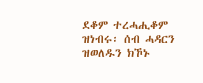ደቆም ተረሓሒቆም ዝነብሩ፡ ሰብ ሓዳርን ዝወለዱን ክኾኑ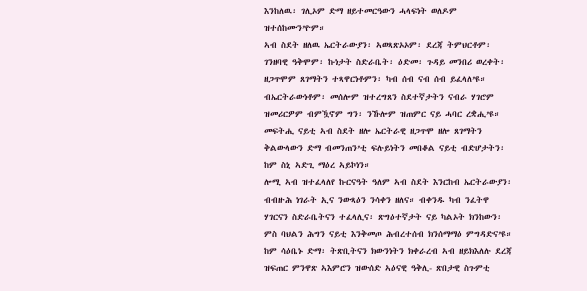እንከለዉ፡ ገሊኦም ድማ ዘይተመርዓውን ሓላፍነት ወለዶም ዝተሰከሙን’ዮም።
ኣብ ስደት ዘለዉ ኤርትራውያን፡ ኣወጻጽኦኦም፡ ደረጃ ትምህርቶም፡ ገንዘባዊ ዓቅሞም፡ ኩነታት ስድራቤት፡ ዕድመ፡ ጉዳይ መንበሪ ወረቀት፡ ዘጋጥሞም ጸገማትን ተጻዋርነቶምን፡ ካብ ሰብ ናብ ሰብ ይፈላለ’ዩ። ብኤርትራውነቶም፡ መሰሎም ዝተረግጸን ስደተኛታትን ናብራ ሃገሮም ዝመሪርዎም ብምዃኖም ግን፡ ንኹሎም ዝጠምር ናይ ሓባር ረቋሒ’ዩ። መፍትሒ ናይቲ ኣብ ስደት ዘሎ ኤርትራዊ ዘጋጥሞ ዘሎ ጸገማትን ቅልውላውን ድማ ብመንጠን’ቲ ፍሉይነትን መበቆል ናይቲ ብድሆታትን፡ ከም ስኒ ኣድጊ ማዕረ ኣይኮነን።
ሎሚ ኣብ ዝተፈላለየ ኩርናዓት ዓለም ኣብ ስደት እንርከብ ኤርትራውያን፡ ብብዙሕ ነገራት ኢና ንውጻዕን ንሳቀን ዘለና። ብቀንዱ ካብ ንፈትዋ ሃገርናን ስድራቤትናን ተፈላሊና፡ ጽግዕተኛታት ናይ ካልኦት ክንከውን፡ ምስ ባህልን ሕግን ናይቲ እንቅመጦ ሕብረተሰብ ክንሰማማዕ ምግዳድና’ዩ። ከም ሳዕቤኑ ድማ፡ ትጽቢትናን ክውንነትን ክቀራረብ ኣብ ዘይክእለሉ ደረጃ ዝፍጠር ምንዋጽ ኣእምሮን ዝውሰድ ኣዕናዊ ዓቅሊ- ጽበታዊ ስጉምቲ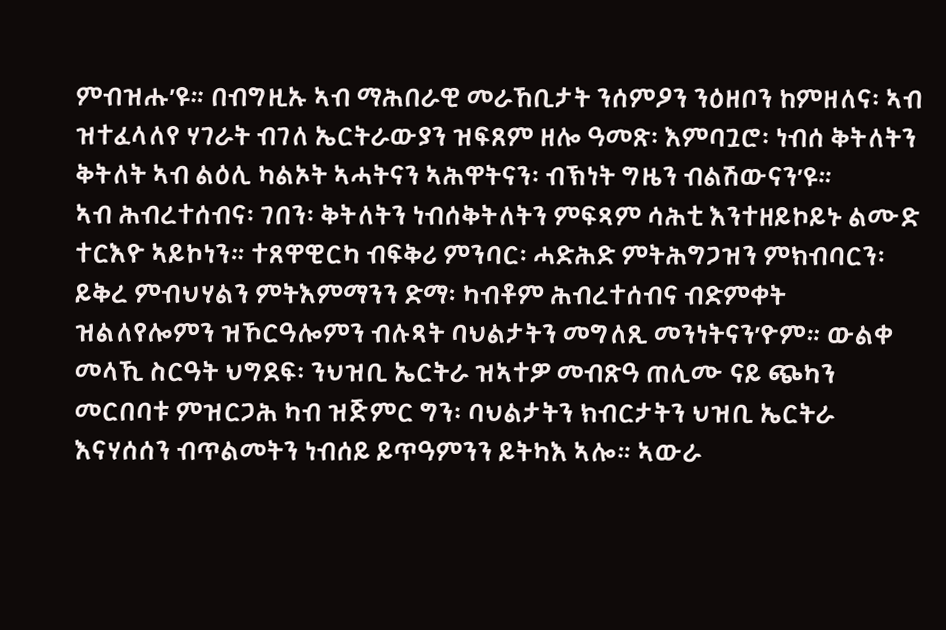ምብዝሑ’ዩ። በብግዚኡ ኣብ ማሕበራዊ መራኸቢታት ንሰምዖን ንዕዘቦን ከምዘለና፡ ኣብ ዝተፈላለየ ሃገራት ብገለ ኤርትራውያን ዝፍጸም ዘሎ ዓመጽ፡ እምባጓሮ፡ ነብሰ ቅትለትን ቅትለት ኣብ ልዕሊ ካልኦት ኣሓትናን ኣሕዋትናን፡ ብኽነት ግዜን ብልሽውናን’ዩ።
ኣብ ሕብረተሰብና፡ ገበን፡ ቅትለትን ነብሰቅትለትን ምፍጻም ሳሕቲ እንተዘይኮይኑ ልሙድ ተርእዮ ኣይኮነን። ተጸዋዊርካ ብፍቅሪ ምንባር፡ ሓድሕድ ምትሕግጋዝን ምክብባርን፡ ይቅረ ምብህሃልን ምትእምማንን ድማ፡ ካብቶም ሕብረተሰብና ብድምቀት ዝልለየሎምን ዝኾርዓሎምን ብሉጻት ባህልታትን መግለጺ መንነትናን’ዮም። ውልቀ መላኺ ስርዓት ህግደፍ፡ ንህዝቢ ኤርትራ ዝኣተዎ መብጽዓ ጠሊሙ ናይ ጭካን መርበባቱ ምዝርጋሕ ካብ ዝጅምር ግን፡ ባህልታትን ክብርታትን ህዝቢ ኤርትራ እናሃሰሰን ብጥልመትን ነብሰይ ይጥዓምንን ይትካእ ኣሎ። ኣውራ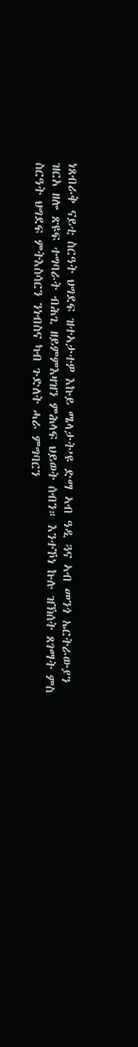ነጸብራቅ ናይቲ ስርዓት ህግደፍ ዝተኣታተዎ እኩይ ሜላታት’ዩ ድማ ኣብ ዓዲ ጓና ኣብ መንጎ ኤርትራውያን ዝርአ ዘሎ ጽዩፍ ተግባራት ብሕጊ ዘይምምእዛዝን ምሕላፍ ህይወት ሰብን። እንተኾነ ኩሉ ዝኽሰት ጸገማት ምስ ስርዓት ህግደፍ ምትእስሳርን ንነብስና ካብ ጉድለት ሓራ ምግባርን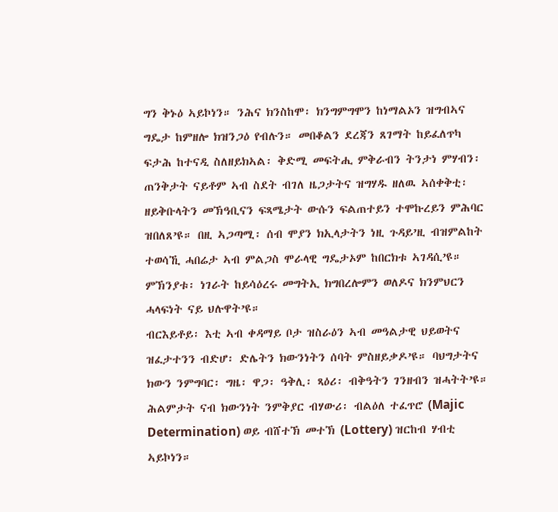ግን ቅኑዕ ኣይኮነን። ንሕና ክንስከሞ፡ ክንግምግሞን ከነማልኦን ዝግብኣና ግዴታ ከምዘሎ ክዝንጋዕ የብሉን። መበቆልን ደረጃን ጸገማት ከይፈለጥካ ፍታሕ ከተናዲ ስለዘይክኣል፡ ቅድሚ መፍትሒ ምቅራብን ትንታነ ምሃብን፡ ጠንቅታት ናይቶም ኣብ ስደት ብገለ ዜጋታትና ዝግሃዱ ዘለዉ ኣሰቀቅቲ፡ ዘይቅቡላትን መኽዓቢናን ፍጻሜታት ውሱን ፍልጠተይን ተሞኩረይን ምሕባር ዝበለጸ’ዩ። በዚ ኣጋጣሚ፡ ሰብ ሞያን ክኢላታትን ነዚ ጉዳይ’ዚ ብዝምልከት ተወሳኺ ሓበሬታ ኣብ ምልጋስ ሞራላዊ ግዴታኦም ከበርክቱ ኣገዳሲ’ዩ። ምኽንያቱ፡ ነገራት ከይሳዕረሩ መግትኢ ክግበረሎምን ወለዶና ክንምህርን ሓላፍነት ናይ ህሉዋት’ዩ።
ብርእይቶይ፡ እቲ ኣብ ቀዳማይ ቦታ ዝስራዕን ኣብ መዓልታዊ ህይወትና ዝፈታተንን ብድሆ፡ ድሌትን ክውንነትን ሰባት ምስዘይቃዶ’ዩ። ባህግታትና ክውን ንምግባር፡ ግዜ፡ ዋጋ፡ ዓቅሊ፡ ጻዕሪ፡ ብቅዓትን ገንዘብን ዝሓትት’ዩ። ሕልምታት ናብ ክውንነት ንምቅያር ብሃውሪ፡ ብልዕለ ተፈጥሮ (Majic Determination) ወይ ብሸተኽ መተኽ (Lottery) ዝርከብ ሃብቲ ኣይኮነን።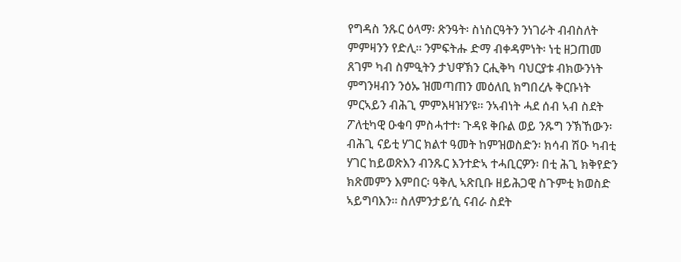የግዳስ ንጹር ዕላማ፡ ጽንዓት፡ ስነስርዓትን ንነገራት ብብስለት ምምዛንን የድሊ። ንምፍትሑ ድማ ብቀዳምነት፡ ነቲ ዘጋጠመ ጸገም ካብ ስምዒትን ታህዋኽን ርሒቅካ ባህርያቱ ብክውንነት ምግንዛብን ንዕኡ ዝመጣጠን መዕለቢ ክግበረሉ ቅርቡነት ምርኣይን ብሕጊ ምምእዛዝን’ዩ። ንኣብነት ሓደ ሰብ ኣብ ስደት ፖለቲካዊ ዑቁባ ምስሓተተ፡ ጉዳዩ ቅቡል ወይ ንጹግ ንኽኸውን፡ ብሕጊ ናይቲ ሃገር ክልተ ዓመት ከምዝወስድን፡ ክሳብ ሽዑ ካብቲ ሃገር ከይወጽእን ብንጹር እንተድኣ ተሓቢርዎን፡ በቲ ሕጊ ክቅየድን ክጽመምን እምበር፡ ዓቅሊ ኣጽቢቡ ዘይሕጋዊ ስጉምቲ ክወስድ ኣይግባእን። ስለምንታይ’ሲ ናብራ ስደት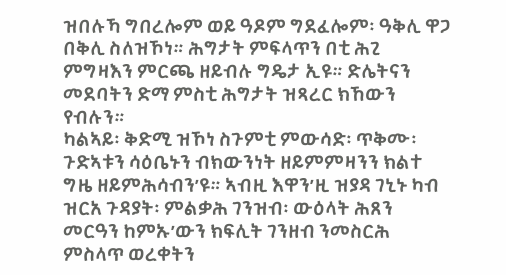ዝበሉኻ ግበረሎም ወይ ዓዶም ግደፈሎም፡ ዓቅሊ ዋጋ በቅሊ ስለዝኾነ። ሕግታት ምፍላጥን በቲ ሕጊ ምግዛእን ምርጫ ዘይብሉ ግዴታ ኢዩ። ድሌትናን መደባትን ድማ ምስቲ ሕግታት ዝጻረር ክኸውን የብሉን።
ካልኣይ፡ ቅድሚ ዝኾነ ስጉምቲ ምውሳድ፡ ጥቅሙ፡ ጉድኣቱን ሳዕቤኑን ብክውንነት ዘይምምዛንን ክልተ ግዜ ዘይምሕሳብን’ዩ። ኣብዚ እዋን’ዚ ዝያዳ ገኒኑ ካብ ዝርአ ጉዳያት፡ ምልቃሕ ገንዝብ፡ ውዕላት ሕጸን መርዓን ከምኡ’ውን ክፍሊት ገንዘብ ንመስርሕ ምስላጥ ወረቀትን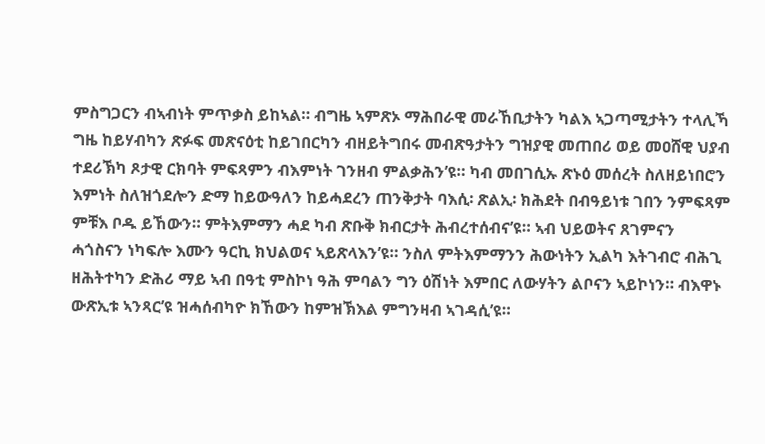ምስግጋርን ብኣብነት ምጥቃስ ይከኣል። ብግዜ ኣምጽኦ ማሕበራዊ መራኸቢታትን ካልእ ኣጋጣሚታትን ተላሊኻ ግዜ ከይሃብካን ጽፉፍ መጽናዕቲ ከይገበርካን ብዘይትግበሩ መብጽዓታትን ግዝያዊ መጠበሪ ወይ መዐሸዊ ህያብ ተደሪኽካ ጾታዊ ርክባት ምፍጻምን ብእምነት ገንዘብ ምልቃሕን’ዩ። ካብ መበገሲኡ ጽኑዕ መሰረት ስለዘይነበሮን እምነት ስለዝጎደሎን ድማ ከይውዓለን ከይሓደረን ጠንቅታት ባእሲ፡ ጽልኢ፡ ክሕደት በብዓይነቱ ገበን ንምፍጻም ምቹእ ቦዱ ይኸውን። ምትእምማን ሓደ ካብ ጽቡቅ ክብርታት ሕብረተሰብና’ዩ። ኣብ ህይወትና ጸገምናን ሓጎስናን ነካፍሎ እሙን ዓርኪ ክህልወና ኣይጽላእን’ዩ። ንስለ ምትእምማንን ሕውነትን ኢልካ እትገብሮ ብሕጊ ዘሕትተካን ድሕሪ ማይ ኣብ በዓቲ ምስኮነ ዓሕ ምባልን ግን ዕሽነት እምበር ለውሃትን ልቦናን ኣይኮነን። ብእዋኑ ውጽኢቱ ኣንጻር’ዩ ዝሓሰብካዮ ክኸውን ከምዝኽእል ምግንዛብ ኣገዳሲ’ዩ።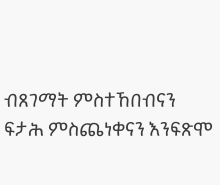ብጸገማት ምስተኸበብናን ፍታሕ ምስጨነቀናን እንፍጽሞ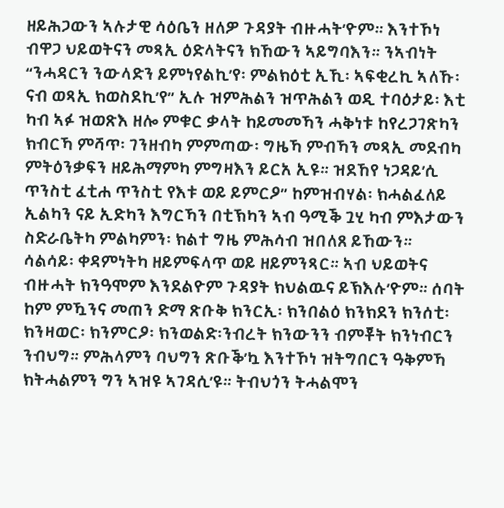ዘይሕጋውን ኣሉታዊ ሳዕቤን ዘለዎ ጉዳያት ብዙሓት’ዮም። እንተኾነ ብዋጋ ህይወትናን መጻኢ ዕድላትናን ክኸውን ኣይግባእን። ንኣብነት “ንሓዳርን ንውላድን ይምነየልኪ’የ፡ ምልክዕቲ ኢኺ፡ ኣፍቂረኪ ኣለኹ፡ ናብ ወጻኢ ክወስደኪ’የ” ኢሉ ዝምሕልን ዝጥሕልን ወዲ ተባዕታይ፡ እቲ ካብ ኣፉ ዝወጽእ ዘሎ ምቁር ቃላት ከይመመኻን ሓቅነቱ ከየረጋገጽካን ክብርኻ ምሻጥ፡ ገንዘብካ ምምጣው፡ ግዜኻ ምብኻን መጻኢ መደብካ ምትዕንቃፍን ዘይሕማምካ ምግዛእን ይርአ ኢዩ። ዝደኸየ ነጋዳይ’ሲ ጥንስቲ ፈቲሐ ጥንስቲ የእቱ ወይ ይምርዖ” ከምዝብሃል፡ ክሓልፈለይ ኢልካን ናይ ኢድካን እግርኻን በቲኽካን ኣብ ዓሚቕ ጓሂ ካብ ምእታውን ስድራቤትካ ምልካምን፡ ክልተ ግዜ ምሕሳብ ዝበለጸ ይኸውን።
ሳልሳይ፡ ቀዳምነትካ ዘይምፍላጥ ወይ ዘይምንጻር። ኣብ ህይወትና ብዙሓት ክንዓሞም እንደልዮም ጉዳያት ክህልዉና ይኽእሉ’ዮም። ሰባት ከም ምዃንና መጠን ድማ ጽቡቅ ክንርኢ፡ ክንበልዕ ክንክደን ክንሰቲ፡ ክንዛወር፡ ክንምርዖ፡ ክንወልድ፡ንብረት ክንውንን ብምቾት ክንነብርን ንብህግ። ምሕላምን ባህግን ጽቡቕ’ኳ እንተኾነ ዝትግበርን ዓቅምኻ ክትሓልምን ግን ኣዝዩ ኣገዳሲ’ዩ። ትብህጎን ትሓልሞን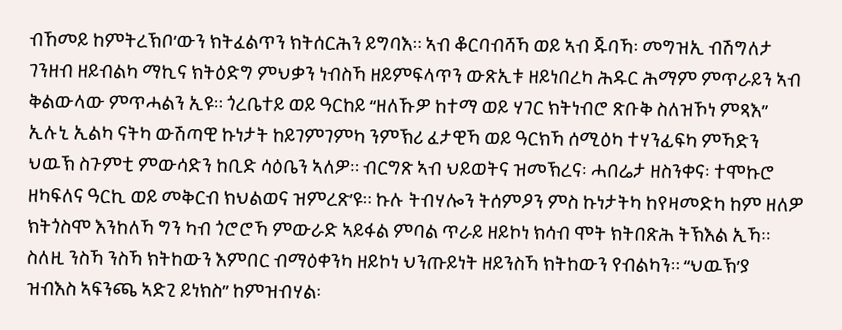ብኸመይ ከምትረኽቦ’ውን ክትፈልጥን ክትሰርሕን ይግባእ። ኣብ ቆርባብሻኻ ወይ ኣብ ጁባኻ፡ መግዝኢ ብሽግለታ ገንዘብ ዘይብልካ ማኪና ክትዕድግ ምህቃን ነብስኻ ዘይምፍላጥን ውጽኢቱ ዘይነበረካ ሕዱር ሕማም ምጥራይን ኣብ ቅልውላው ምጥሓልን ኢዩ። ጎረቤተይ ወይ ዓርከይ “ዘለኹዎ ከተማ ወይ ሃገር ክትነብሮ ጽቡቅ ስለዝኾነ ምጻእ” ኢሉኒ ኢልካ ናትካ ውሽጣዊ ኩነታት ከይገምገምካ ንምኽሪ ፈታዊኻ ወይ ዓርክኻ ሰሚዕካ ተሃንፊፍካ ምኻድን ህዉኽ ስጉምቲ ምውሳድን ከቢድ ሳዕቤን ኣለዎ። ብርግጽ ኣብ ህይወትና ዝመኽረና፡ ሓበሬታ ዘስንቀና፡ ተሞኩሮ ዘካፍለና ዓርኪ ወይ መቅርብ ክህልወና ዝምረጽ’ዩ። ኩሉ ትብሃሎን ትሰምዖን ምስ ኩነታትካ ከየዛመድካ ከም ዘለዎ ክትጎስሞ እንከለኻ ግን ካብ ጎሮሮኻ ምውራድ ኣይፋል ምባል ጥራይ ዘይኮነ ክሳብ ሞት ክትበጽሕ ትኽእል ኢኻ። ስለዚ ንስኻ ንስኻ ክትከውን እምበር ብማዕቀንካ ዘይኮነ ህንጡይነት ዘይንስኻ ክትከውን የብልካን። “ህዉኽ’ያ ዝብእስ ኣፍንጫ ኣድጊ ይነክስ” ከምዝብሃል፡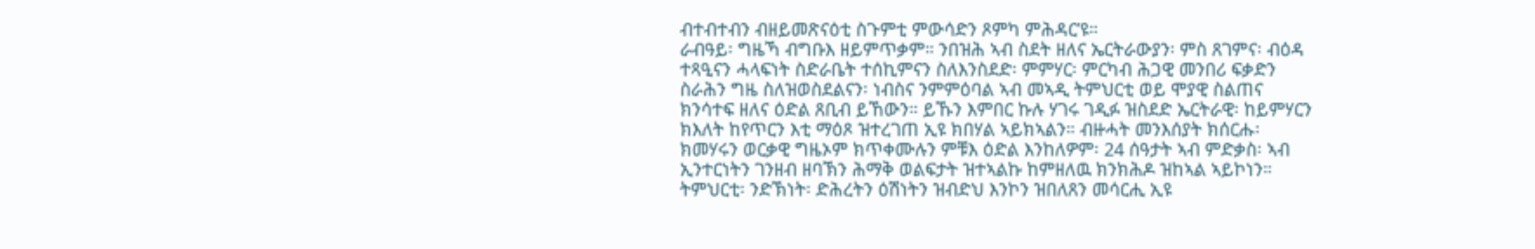ብተብተብን ብዘይመጽናዕቲ ስጉምቲ ምውሳድን ጾምካ ምሕዳር’ዩ።
ራብዓይ፡ ግዜኻ ብግቡእ ዘይምጥቃም። ንበዝሕ ኣብ ስደት ዘለና ኤርትራውያን፡ ምስ ጸገምና፡ ብዕዳ ተጻዒናን ሓላፍነት ስድራቤት ተሰኪምናን ስለእንስደድ፡ ምምሃር፡ ምርካብ ሕጋዊ መንበሪ ፍቃድን ስራሕን ግዜ ስለዝወስደልናን፡ ነብስና ንምምዕባል ኣብ መኣዲ ትምህርቲ ወይ ሞያዊ ስልጠና ክንሳተፍ ዘለና ዕድል ጸቢብ ይኸውን። ይኹን እምበር ኩሉ ሃገሩ ገዲፉ ዝስደድ ኤርትራዊ፡ ከይምሃርን ክእለት ከየጥርን እቲ ማዕጾ ዝተረገጠ ኢዩ ክበሃል ኣይክኣልን። ብዙሓት መንእሰያት ክሰርሑ፡ ክመሃሩን ወርቃዊ ግዜኦም ክጥቀሙሉን ምቹእ ዕድል እንከለዎም፡ 24 ሰዓታት ኣብ ምድቃስ፡ ኣብ ኢንተርነትን ገንዘብ ዘባኽን ሕማቅ ወልፍታት ዝተኣልኩ ከምዘለዉ ክንክሕዶ ዝከኣል ኣይኮነን። ትምህርቲ፡ ንድኽነት፡ ድሕረትን ዕሽነትን ዝብድህ እንኮን ዝበለጸን መሳርሒ ኢዩ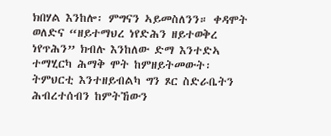ክበሃል እንከሎ፡ ምግናን ኣይመስለንን። ቀዳሞት ወለድና “ዘይተማህረ ነየድሕን ዘይተወቅረ ነየጥሕን” ክብሉ እንከለው ድማ እንተድኣ ተማሂርካ ሕማቅ ሞት ከምዘይትመውት፡ ትምህርቲ እንተዘይብልካ ግን ጾር ስድራቤትን ሕብረተሰብን ከምትኸውን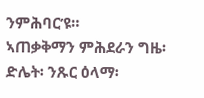ንምሕባር’ዩ።
ኣጠቃቅማን ምሕደራን ግዜ፡ ድሌት፡ ንጹር ዕላማ፡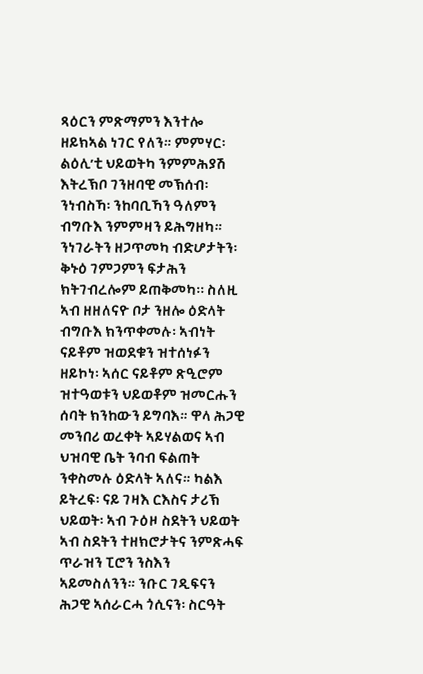ጻዕርን ምጽማምን እንተሎ ዘይክኣል ነገር የለን። ምምሃር፡ ልዕሊ’ቲ ህይወትካ ንምምሕያሽ እትረኽቦ ገንዘባዊ መኽሰብ፡ ንነብስኻ፡ ንከባቢኻን ዓለምን ብግቡእ ንምምዛን ይሕግዘካ። ንነገራትን ዘጋጥመካ ብድሆታትን፡ ቅኑዕ ገምጋምን ፍታሕን ክትገብረሎም ይጠቅመካ፡፡ ስለዚ ኣብ ዘዘለናዮ ቦታ ንዘሎ ዕድላት ብግቡእ ክንጥቀመሉ፡ ኣብነት ናይቶም ዝወደቁን ዝተሰነፉን ዘይኮነ፡ ኣሰር ናይቶም ጽዒሮም ዝተዓወቱን ህይወቶም ዝመርሑን ሰባት ክንከውን ይግባእ። ዋላ ሕጋዊ መንበሪ ወረቀት ኣይሃልወና ኣብ ህዝባዊ ቤት ንባብ ፍልጠት ንቀስመሉ ዕድላት ኣለና። ካልእ ይትረፍ፡ ናይ ገዛእ ርእስና ታሪኽ ህይወት፡ ኣብ ጉዕዞ ስደትን ህይወት ኣብ ስደትን ተዘክሮታትና ንምጽሓፍ ጥራዝን ፒሮን ንስእን ኣይመስለንን። ንቡር ገዲፍናን ሕጋዊ ኣሰራርሓ ጎሲናን፡ ስርዓት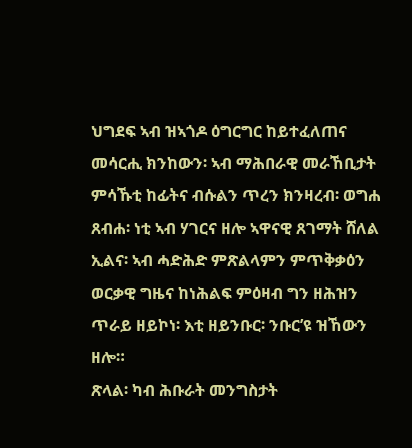ህግደፍ ኣብ ዝኣጎዶ ዕግርግር ከይተፈለጠና መሳርሒ ክንከውን፡ ኣብ ማሕበራዊ መራኸቢታት ምሳኹቲ ከፊትና ብሱልን ጥረን ክንዛረብ፡ ወግሐ ጸብሐ፡ ነቲ ኣብ ሃገርና ዘሎ ኣዋናዊ ጸገማት ሸለል ኢልና፡ ኣብ ሓድሕድ ምጽልላምን ምጥቅቃዕን ወርቃዊ ግዜና ከነሕልፍ ምዕዛብ ግን ዘሕዝን ጥራይ ዘይኮነ፡ እቲ ዘይንቡር፡ ንቡር’ዩ ዝኸውን ዘሎ።
ጽላል፡ ካብ ሕቡራት መንግስታት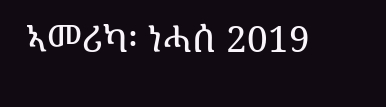ኣመሪካ፡ ነሓሰ 2019